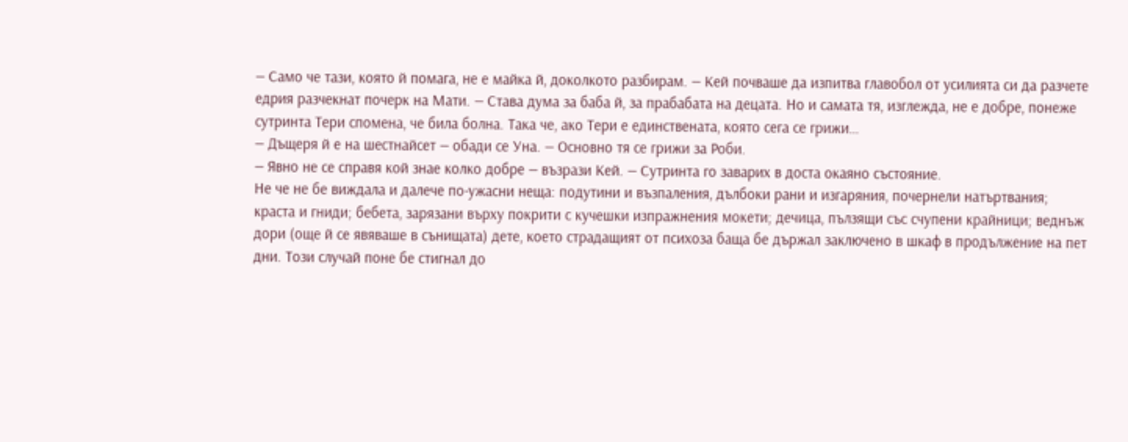— Само че тази, която й помага, не е майка й, доколкото разбирам. — Кей почваше да изпитва главобол от усилията си да разчете едрия разчекнат почерк на Мати. — Става дума за баба й, за прабабата на децата. Но и самата тя, изглежда, не е добре, понеже сутринта Тери спомена, че била болна. Така че, ако Тери е единствената, която сега се грижи…
— Дъщеря й е на шестнайсет — обади се Уна. — Основно тя се грижи за Роби.
— Явно не се справя кой знае колко добре — възрази Кей. — Сутринта го заварих в доста окаяно състояние.
Не че не бе виждала и далече по-ужасни неща: подутини и възпаления, дълбоки рани и изгаряния, почернели натъртвания; краста и гниди; бебета, зарязани върху покрити с кучешки изпражнения мокети; дечица, пълзящи със счупени крайници; веднъж дори (още й се явяваше в сънищата) дете, което страдащият от психоза баща бе държал заключено в шкаф в продължение на пет дни. Този случай поне бе стигнал до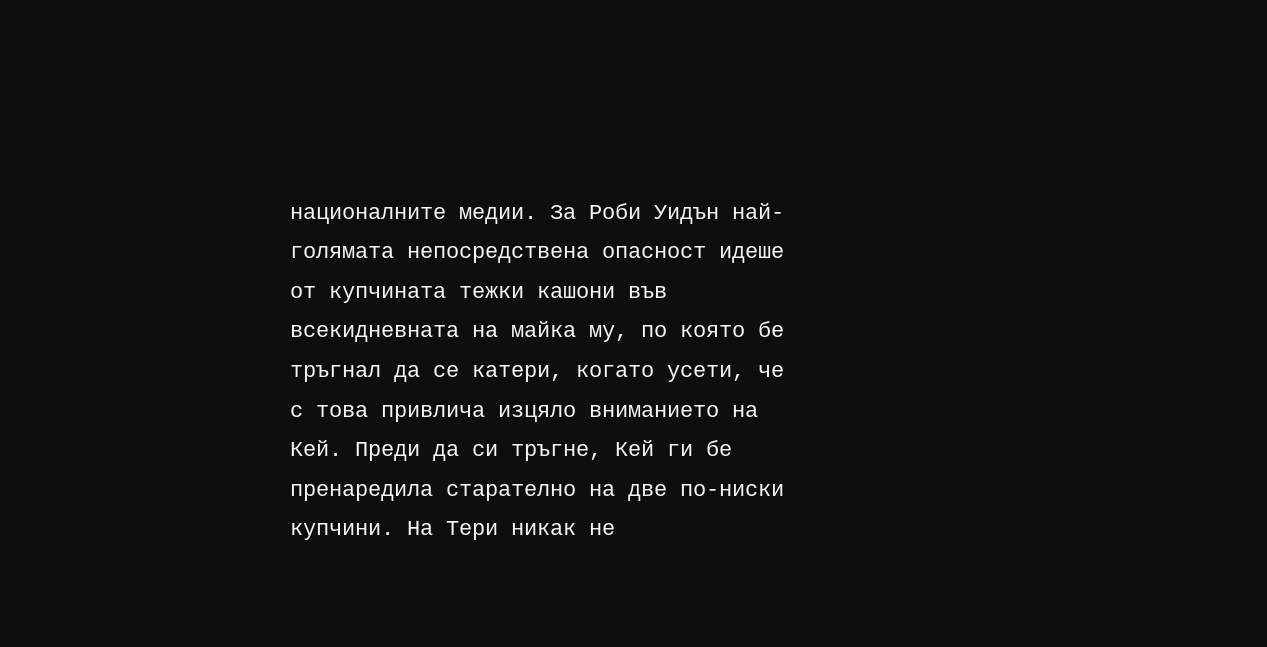националните медии. За Роби Уидън най-голямата непосредствена опасност идеше от купчината тежки кашони във всекидневната на майка му, по която бе тръгнал да се катери, когато усети, че с това привлича изцяло вниманието на Кей. Преди да си тръгне, Кей ги бе пренаредила старателно на две по-ниски купчини. На Тери никак не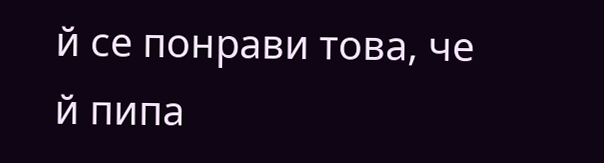й се понрави това, че й пипа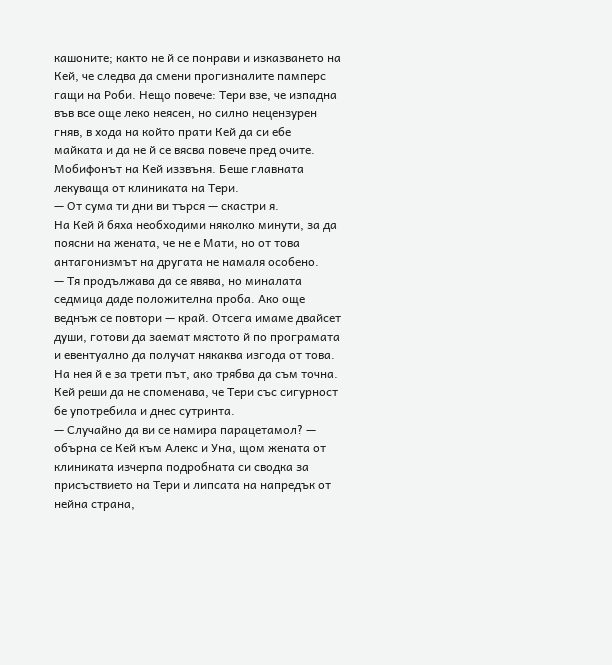кашоните; както не й се понрави и изказването на Кей, че следва да смени прогизналите памперс гащи на Роби. Нещо повече: Тери взе, че изпадна във все още леко неясен, но силно нецензурен гняв, в хода на който прати Кей да си ебе майката и да не й се вясва повече пред очите.
Мобифонът на Кей иззвъня. Беше главната лекуваща от клиниката на Тери.
— От сума ти дни ви търся — скастри я.
На Кей й бяха необходими няколко минути, за да поясни на жената, че не е Мати, но от това антагонизмът на другата не намаля особено.
— Тя продължава да се явява, но миналата седмица даде положителна проба. Ако още веднъж се повтори — край. Отсега имаме двайсет души, готови да заемат мястото й по програмата и евентуално да получат някаква изгода от това. На нея й е за трети път, ако трябва да съм точна.
Кей реши да не споменава, че Тери със сигурност бе употребила и днес сутринта.
— Случайно да ви се намира парацетамол? — обърна се Кей към Алекс и Уна, щом жената от клиниката изчерпа подробната си сводка за присъствието на Тери и липсата на напредък от нейна страна,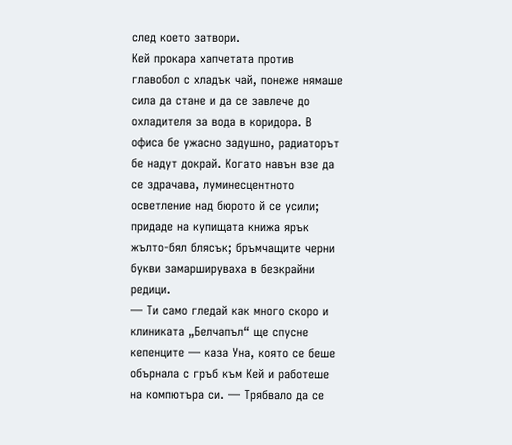след което затвори.
Кей прокара хапчетата против главобол с хладък чай, понеже нямаше сила да стане и да се завлече до охладителя за вода в коридора. В офиса бе ужасно задушно, радиаторът бе надут докрай. Когато навън взе да се здрачава, луминесцентното осветление над бюрото й се усили; придаде на купищата книжа ярък жълто-бял блясък; бръмчащите черни букви замаршируваха в безкрайни редици.
— Ти само гледай как много скоро и клиниката „Белчапъл“ ще спусне кепенците — каза Уна, която се беше обърнала с гръб към Кей и работеше на компютъра си. — Трябвало да се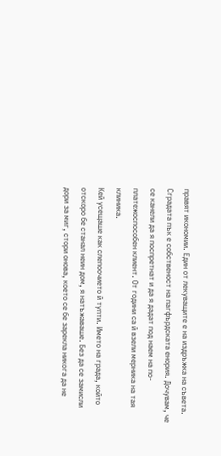правят икономии. Един от лекуващите е на издръжка на съвета. Сградата пък е собственост на пагфърдската енория. Дочувам, че се канели да я поспретнат и да я дадат под наем на по-платежоспособен клиент. От години са й взели мерника на тая клиника.
Кей усещаше как слепоочието й тупти. Името на града, който отскоро бе станал неин дом, я натъжаваше. Без да се замисли дори за миг, стори онова, което се бе зарекла никога да не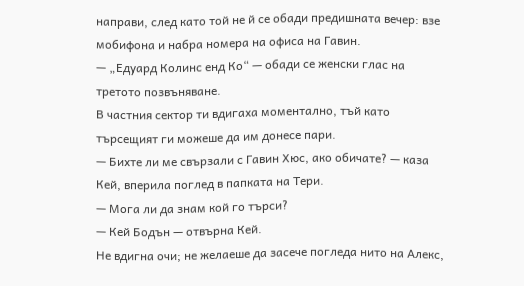направи, след като той не й се обади предишната вечер: взе мобифона и набра номера на офиса на Гавин.
— „Едуард Колинс енд Ко“ — обади се женски глас на третото позвъняване.
В частния сектор ти вдигаха моментално, тъй като търсещият ги можеше да им донесе пари.
— Бихте ли ме свързали с Гавин Хюс, ако обичате? — каза Кей, вперила поглед в папката на Тери.
— Мога ли да знам кой го търси?
— Кей Бодън — отвърна Кей.
Не вдигна очи; не желаеше да засече погледа нито на Алекс,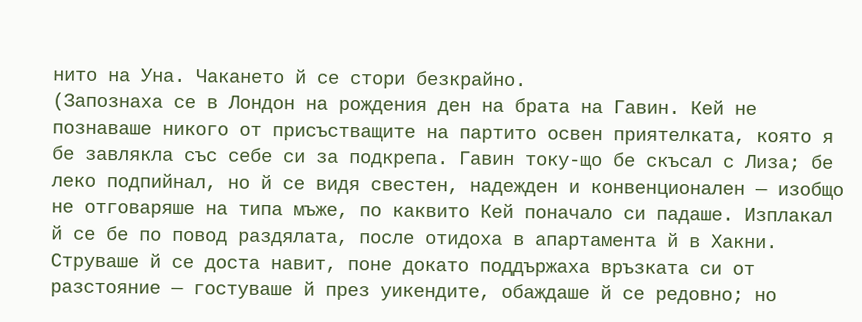нито на Уна. Чакането й се стори безкрайно.
(Запознаха се в Лондон на рождения ден на брата на Гавин. Кей не познаваше никого от присъстващите на партито освен приятелката, която я бе завлякла със себе си за подкрепа. Гавин току-що бе скъсал с Лиза; бе леко подпийнал, но й се видя свестен, надежден и конвенционален — изобщо не отговаряше на типа мъже, по каквито Кей поначало си падаше. Изплакал й се бе по повод раздялата, после отидоха в апартамента й в Хакни. Струваше й се доста навит, поне докато поддържаха връзката си от разстояние — гостуваше й през уикендите, обаждаше й се редовно; но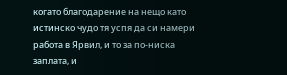когато благодарение на нещо като истинско чудо тя успя да си намери работа в Ярвил, и то за по-ниска заплата, и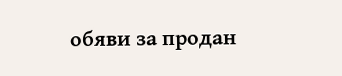обяви за продан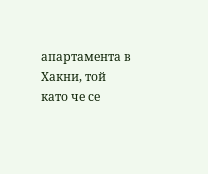апартамента в Хакни, той като че се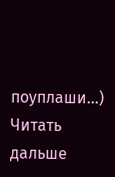поуплаши…)
Читать дальше